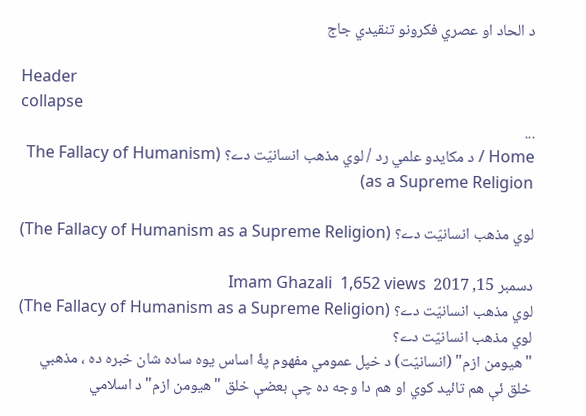د الحاد او عصري فکرونو تنقيدي جاج

Header
collapse
...
Home / د مکایدو علمي رد / لوي مذهب انسانيّت دے؟ (The Fallacy of Humanism as a Supreme Religion)

لوي مذهب انسانيّت دے؟ (The Fallacy of Humanism as a Supreme Religion)

دسمبر 15, 2017  Imam Ghazali  1,652 views
لوي مذهب انسانيّت دے؟ (The Fallacy of Humanism as a Supreme Religion)
لوي مذهب انسانيّت دے؟
"هیومن ازم" (انسانیّت) د خپل عمومي مفهوم پۀ اساس یوه ساده شان خبره ده ، مذهبي خلق ئې هم تائید کوي او هم دا وجه ده چې بعضې خلق "هیومن ازم" د اسلامي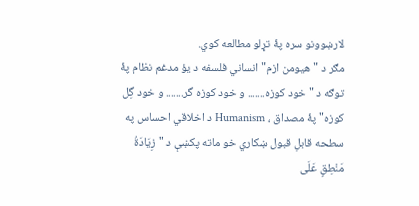لارښوونو سره پۀ تړلو مطالعه کوي.
مګر د "هیومن ازم" انساني فلسفه د یؤ مدغم نظام پۀ توګه د "خود کوزہ....... و خود کوزہ گر....... و خود گِل کوزہ" پۀ مصداق ، Humanism د اخلاقي احساس په سطحه قابلِ قبول ښکاري خو ماته پکښې د "زِيَادَةُ مَنْطِقٍ عَلَى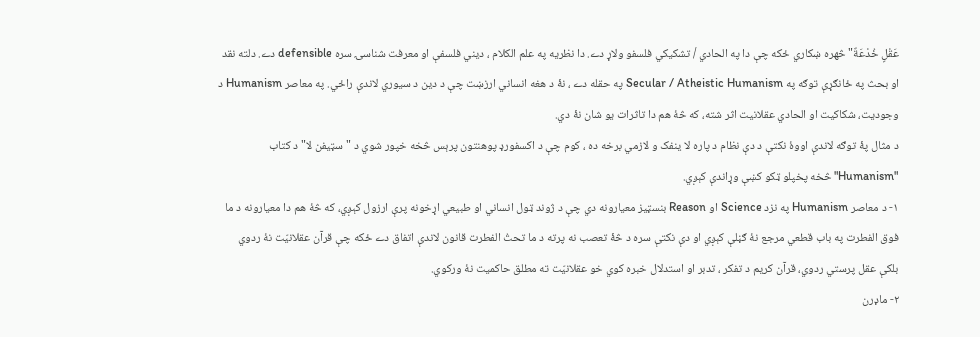عَقْلٍ خُدْعَةٌ" څهره ښکاري ځکه چې دا په الحادي / تشکیکي فلسفو ولاړ دے. دا نظریه په علم الکلام ، دیني فلسفې او معرفت شناسۍ سره defensible دے. دلته نقد او بحث په ځانګړې توګه په Secular / Atheistic Humanism په حقله دے ، نۀ د هغه انساني ارزښت چې د دین د سیوري لاندې راځي. په معاصر Humanism د وجودیت، شکاکیت او الحادي عقلانیت اثر شته، که څهٔ هم دا تاثرات یو شان نۀ دي.
د مثال پۀ توګه لاندې اووهٔ نکتې د دې نظام د پاره لا ینفک و لازمي برخه ده ، کوم چې د اکسفورډ پوهنتون پرېس څخه خپور شوي د "سټیفن لا" د کتاب "Humanism" څخه پخپلو ټکو کښې وړاندې کېږي.
۱- د معاصر Humanism په نزد Science او Reason بنسټیز معیارونه دي چې د ژوند ټول انساني او طبیعي اړخونه پرې ارزول کېږي، که څهٔ هم دا معیارونه د ما فوق الفطرت په باب قطعي مرجع نهٔ ګڼلې کېږي او دې نکتې سره د څۀ تعصب نه پرته د ما تحتُ الفطرت قانون لاندې اتفاق دے ځکه چې قرآن عقلانیّت نهٔ ردوي بلکې عقل پرستي ردوي، قرآن کریم د تفکر ، تدبر او استدلال خبره کوي خو عقلانیّت ته مطلق حاکمیت نهٔ ورکوي.
۲- ماډرن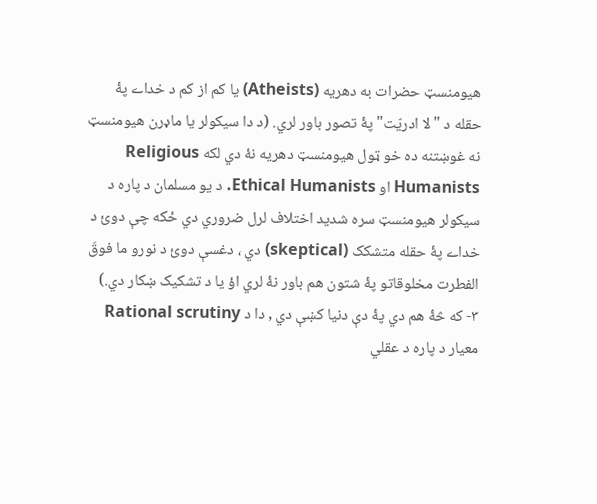هیومنسټ حضرات به دهریه (Atheists) یا کم از کم د خداے پۀ حقله د "لا ادریّت" پۀ تصور باور لري. (د دا سیکولر یا ماډرن هیومنسټ نه غوښتنه ده خو ټول هیومنسټ دهریه نهٔ دي لکه Religious Humanists او Ethical Humanists. د یو مسلمان د پاره د سیکولر هیومنسټ سره شدید اختلاف لرل ضروري دي ځکه چې دوئ د خداے پۀ حقله متشکک (skeptical) دي ، دغسې دوئ د نورو ما فوقَ الفطرت مخلوقاتو پۀ شتون هم باور نۀ لري اؤ یا د تشکیک ښکار دي.)
۳- که څۀ هم دي پۀ دې دنیا کښې دي , دا د Rational scrutiny معیار د پاره د عقلي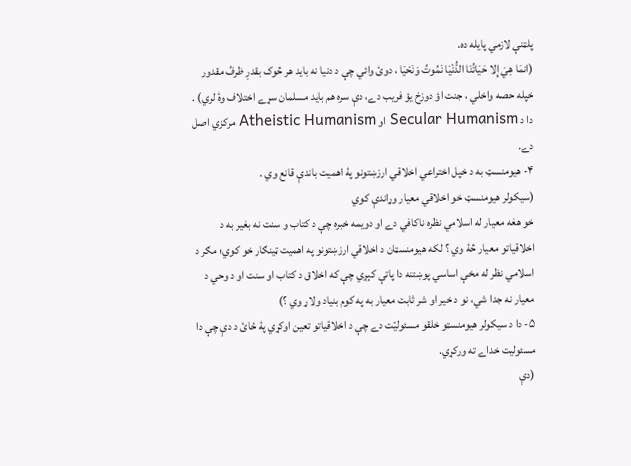پلټنې لازمي پایله ده.
(انمَا هِيَ إِلا حَيَاتُنَا الدُّنْيَا نَمُوتُ وَنَحْيَا ، دوئ وائي چې د دنیا نه باید هر څوک بقدرِ ظرفُ مقدور خپله حصه واخلي ، جنت اؤ دوزخ یؤ فریب دے، دې سره هم باید مسلمان سړے اختلاف وۀ لري) . دا د Secular Humanism او Atheistic Humanism مرکزي اصل دے.
۴- هیومنسټ به د خپل اختراعي اخلاقي ارزښتونو پۀ اهمیت باندې قانع وي .
(سیکولر هیومنسټ خو اخلاقي معیار وړاندې کوي
خو هغه معیار له اسلامي نظره ناکافي دے او دویمه خبره چې د كتاب و سنت نه بغیر به د اخلاقیاتو معیار څۀ وي ؟ لکه هیومنسټان د اخلاقي ارزښتونو په اهمیت ټینګار خو کوي؛ مګر د اسلامي نظر له مخې اساسي پوښتنه دا پاتې کېږي چې که اخلاق د کتاب او سنت او د وحي د معیار نه جدا شي، نو د خیر او شر ثابت معیار به په کوم بنیاد ولاړ وي ؟)
۵- دا د سیکولر هیومنسټو خلقو مسئولیّت دے چې د اخلاقیاتو تعین اوکړي پۀ ځائ د دې چې دا مسئولیت خداے ته ورکړي.
(دې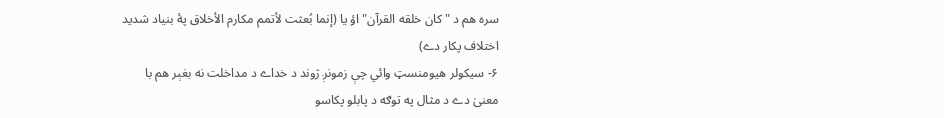سره هم د "كان خلقه القرآن" اؤ یا (إنما بُعثت لأتمم مكارم الأخلاق پۀ بنیاد شدید اختلاف پکار دے)
۶- سیکولر هیومنسټ وائي چې زمونږ ژوند د خداے د مداخلت نه بغېر هم با معنیٰ دے د مثال په توګه د پابلو پکاسو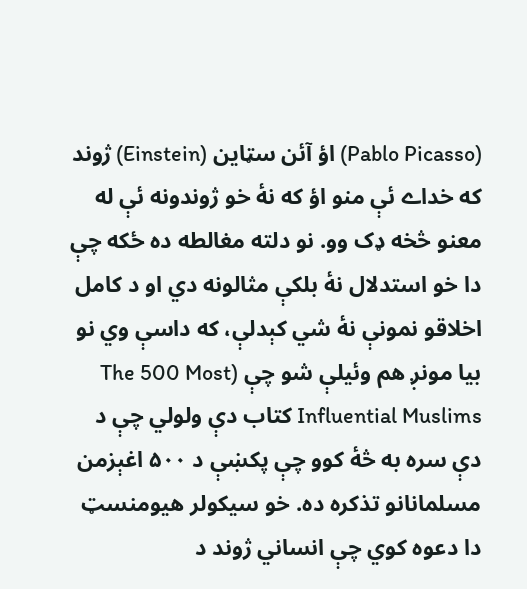(Pablo Picasso) اؤ آئن سټاين (Einstein) ژوند که خداے ئې منو اؤ که نۀ خو ژوندونه ئې له معنو څخه ډک وو. نو دلته مغالطه ده ځکه چې دا خو استدلال نهٔ بلکې مثالونه دي او د کامل اخلاقو نمونې نهٔ شي کېدلې، که داسې وي نو بیا مونږ هم وئیلې شو چې (The 500 Most Influential Muslims کتاب دې ولولي چې د دې سره به څۀ کوو چې پکښې د ۵۰۰ اغېزمن مسلمانانو تذکره ده. خو سیکولر هیومنسټ دا دعوه کوي چې انساني ژوند د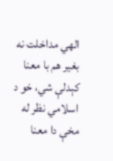الهي مداخلت نه بغیر هم با معنا کېدلې شي، خو د اسلامي نظر له مخې دا معنا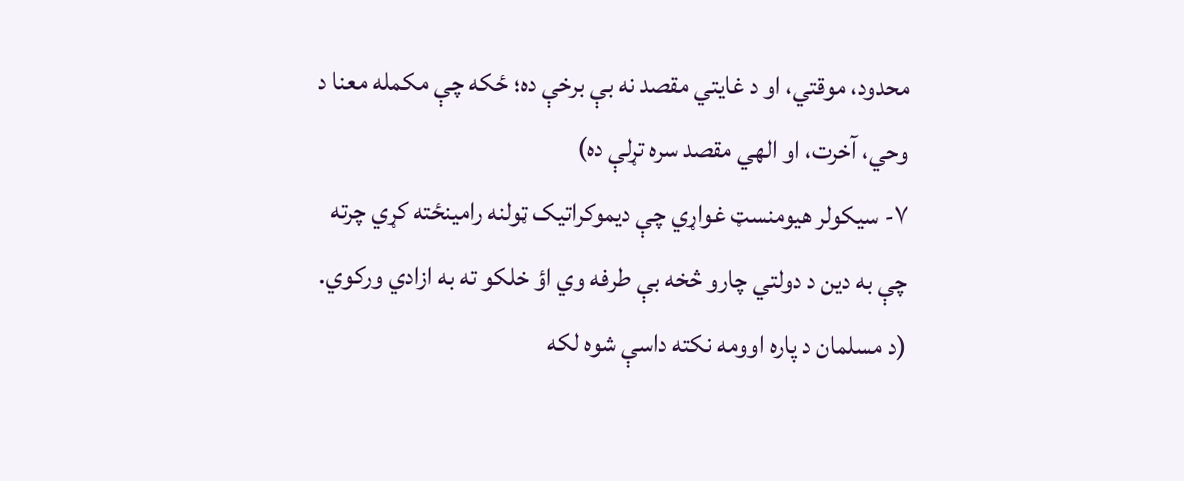محدود، موقتي، او د غایتي مقصد نه بې ‌برخې ده؛ ځکه چې مکمله معنا د وحي، آخرت، او الهي مقصد سره تړلې ده)
۷- سیکولر هیومنسټ غواړي چې دیموکراتیک ټولنه رامینځته کړي چرته چې به دین د دولتي چارو څخه بې طرفه وي اؤ خلکو ته به ازادي ورکوي.
(د مسلمان د پاره اوومه نکته داسې شوه لکه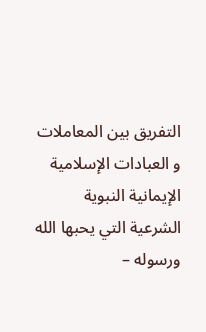التفريق بين المعاملات و العبادات الإسلامية الإيمانية النبوية الشرعية التي يحبها الله ورسوله –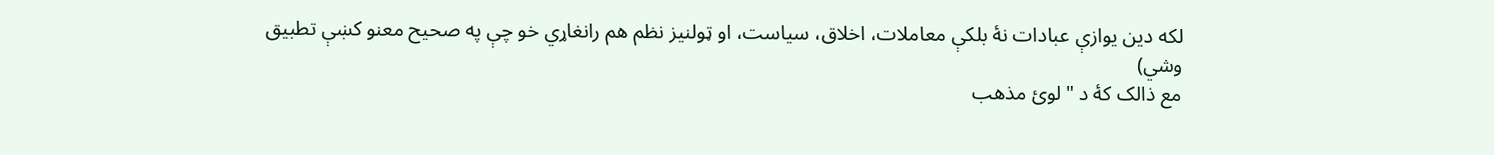لکه دین یوازې عبادات نهٔ بلکې معاملات، اخلاق، سیاست، او ټولنیز نظم هم رانغاړي خو چې په صحیح معنو کښې تطبیق وشي)
مع ذالک کۀ د "لوئ مذهب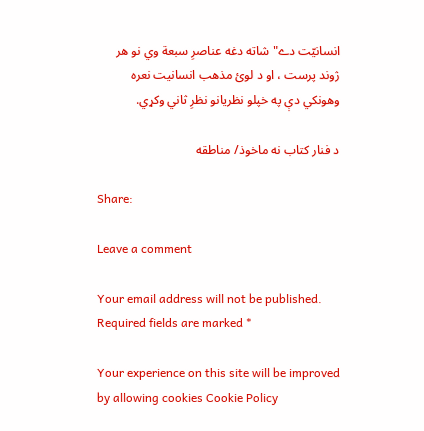انسانیّت دے" شاته دغه عناصرِ سبعة وي نو هر ژوند پرست ، او د لوئ مذهب انسانیت نعره وهونکي دې په خپلو نظریانو نظرِ ثاني وکړي.

د فنار کتاب نه ماخوذ/ مناطقه

Share:

Leave a comment

Your email address will not be published. Required fields are marked *

Your experience on this site will be improved by allowing cookies Cookie Policy